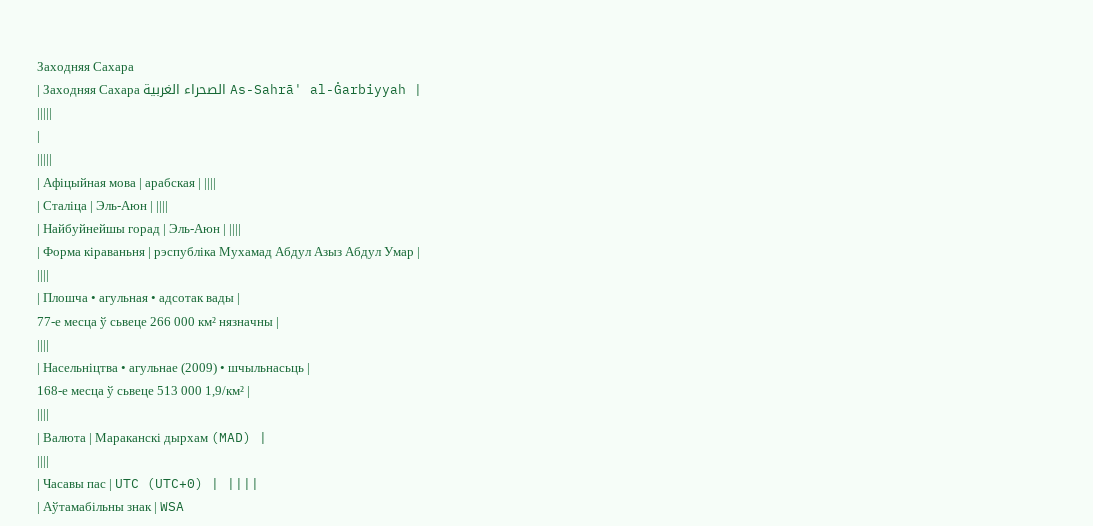Заходняя Сахара
| Заходняя Сахара الصحراء الغربية As-Sahrā' al-Ġarbiyyah |
|||||
|
|||||
| Афіцыйная мова | арабская | ||||
| Сталіца | Эль-Аюн | ||||
| Найбуйнейшы горад | Эль-Аюн | ||||
| Форма кіраваньня | рэспубліка Мухамад Абдул Азыз Абдул Умар |
||||
| Плошча • агульная • адсотак вады |
77-е месца ў сьвеце 266 000 км² нязначны |
||||
| Насельніцтва • агульнае (2009) • шчыльнасьць |
168-е месца ў сьвеце 513 000 1,9/км² |
||||
| Валюта | Мараканскі дырхам (MAD) |
||||
| Часавы пас | UTC (UTC+0) | ||||
| Аўтамабільны знак | WSA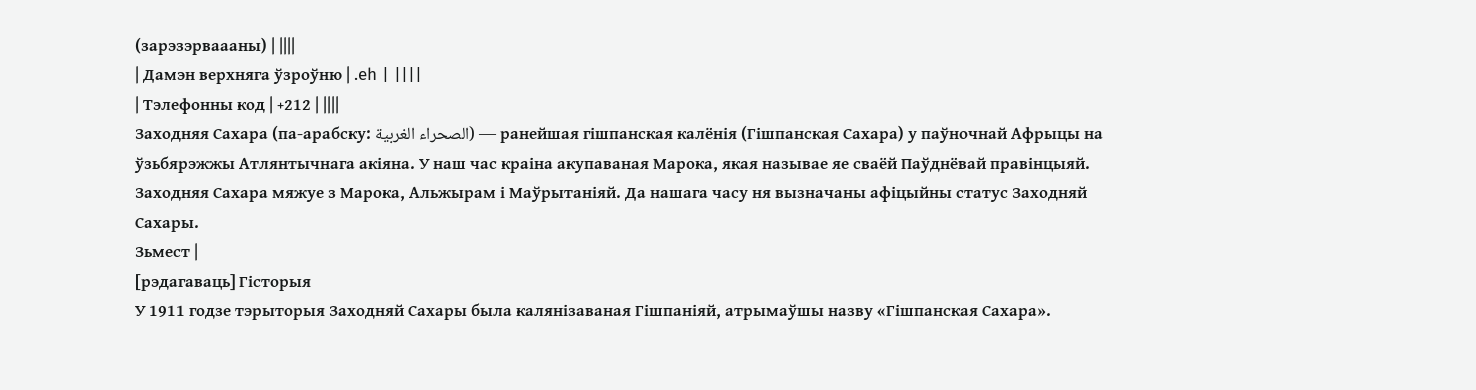(зарэзэрваааны) | ||||
| Дамэн верхняга ўзроўню | .eh | ||||
| Тэлефонны код | +212 | ||||
Заходняя Сахара (па-арабску: الصحراء الغربية) — ранейшая гішпанская калёнія (Гішпанская Сахара) у паўночнай Афрыцы на ўзьбярэжжы Атлянтычнага акіяна. У наш час краіна акупаваная Марока, якая называе яе сваёй Паўднёвай правінцыяй. Заходняя Сахара мяжуе з Марока, Альжырам і Маўрытаніяй. Да нашага часу ня вызначаны афіцыйны статус Заходняй Сахары.
Зьмест |
[рэдагаваць] Гісторыя
У 1911 годзе тэрыторыя Заходняй Сахары была калянізаваная Гішпаніяй, атрымаўшы назву «Гішпанская Сахара».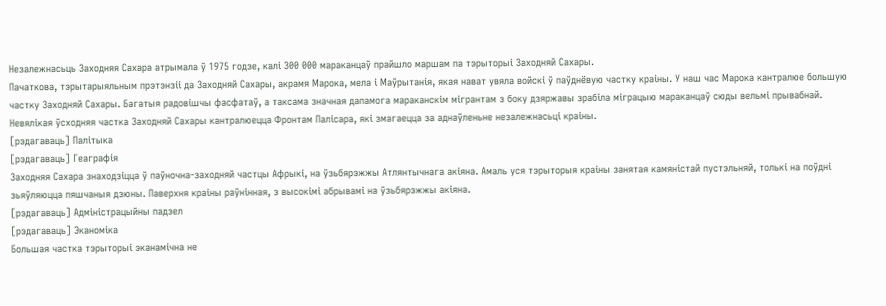Незалежнасьць Заходняя Сахара атрымала ў 1975 годзе, калі 300 000 мараканцаў прайшло маршам па тэрыторыі Заходняй Сахары.
Пачаткова, тэрытарыяльным прэтэнзіі да Заходняй Сахары, акрамя Марока, мела і Маўрытанія, якая нават увяла войскі ў паўднёвую частку краіны. У наш час Марока кантралюе большую частку Заходняй Сахары. Багатыя радовішчы фасфатаў, а таксама значная дапамога мараканскім мігрантам з боку дзяржавы зрабіла міграцыю мараканцаў сюды вельмі прывабнай. Невялікая ўсходняя частка Заходняй Сахары кантралюецца Фронтам Палісара, які змагаецца за аднаўленьне незалежнасьці краіны.
[рэдагаваць] Палітыка
[рэдагаваць] Геаграфія
Заходняя Сахара знаходзіцца ў паўночна-заходняй частцы Афрыкі, на ўзьбярэжжы Атлянтычнага акіяна. Амаль уся тэрыторыя краіны занятая камяністай пустэльняй, толькі на поўдні зьяўляюцца пяшчаныя дзюны. Паверхня краіны раўнінная, з высокімі абрывамі на ўзьбярэжжы акіяна.
[рэдагаваць] Адміністрацыйны падзел
[рэдагаваць] Эканоміка
Большая частка тэрыторыі эканамічна не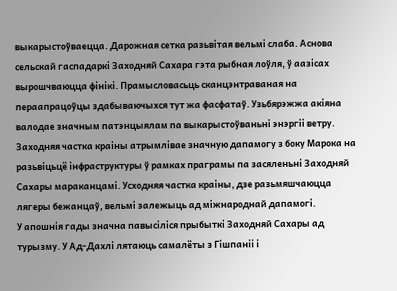выкарыстоўваецца. Дарожная сетка разьвітая вельмі слаба. Аснова сельскай гаспадаркі Заходняй Сахара гэта рыбная лоўля, ў аазісах вырошчваюцца фінікі. Прамысловасьць сканцэнтраваная на пераапрацоўцы здабываючыхся тут жа фасфатаў. Узьбярэжжа акіяна валодае значным патэнцыялам па выкарыстоўваньні энэргіі ветру.
Заходняя частка краіны атрымлівае значную дапамогу з боку Марока на разьвіцьцё інфраструктуры ў рамках праграмы па засяленьні Заходняй Сахары мараканцамі. Усходняя частка краіны, дзе разьмяшчаюцца лягеры бежанцаў, вельмі залежыць ад міжнароднай дапамогі.
У апошнія гады значна павысіліся прыбыткі Заходняй Сахары ад турызму. У Ад-Дахлі лятаюць самалёты з Гішпаніі і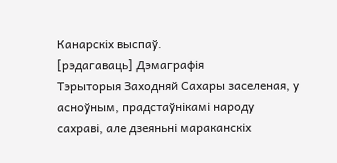Канарскіх выспаў.
[рэдагаваць] Дэмаграфія
Тэрыторыя Заходняй Сахары заселеная, у асноўным, прадстаўнікамі народу сахраві, але дзеяньні мараканскіх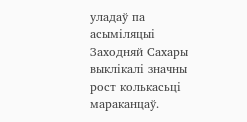уладаў па асыміляцыі Заходняй Сахары выклікалі значны рост колькасьці мараканцаў.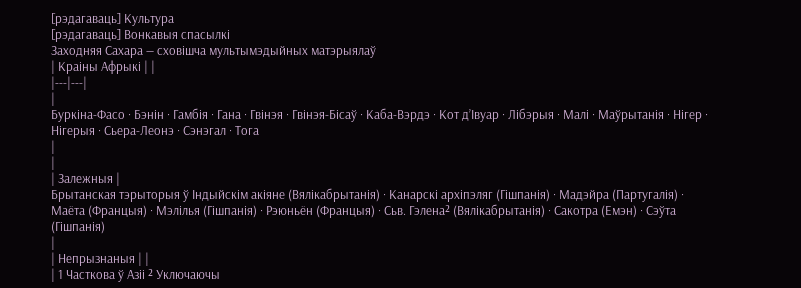[рэдагаваць] Культура
[рэдагаваць] Вонкавыя спасылкі
Заходняя Сахара — сховішча мультымэдыйных матэрыялаў
| Краіны Афрыкі | |
|---|---|
|
Буркіна-Фасо · Бэнін · Гамбія · Гана · Гвінэя · Гвінэя-Бісаў · Каба-Вэрдэ · Кот д’Івуар · Лібэрыя · Малі · Маўрытанія · Нігер · Нігерыя · Сьера-Леонэ · Сэнэгал · Тога
|
|
| Залежныя |
Брытанская тэрыторыя ў Індыйскім акіяне (Вялікабрытанія) · Канарскі архіпэляг (Гішпанія) · Мадэйра (Партугалія) · Маёта (Францыя) · Мэлілья (Гішпанія) · Рэюньён (Францыя) · Сьв. Гэлена² (Вялікабрытанія) · Сакотра (Емэн) · Сэўта (Гішпанія)
|
| Непрызнаныя | |
| 1 Часткова ў Азіі ² Уключаючы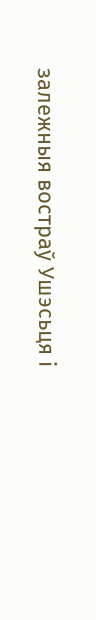залежныя востраў Ушэсьця і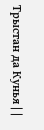Трыстан да Кунья | |